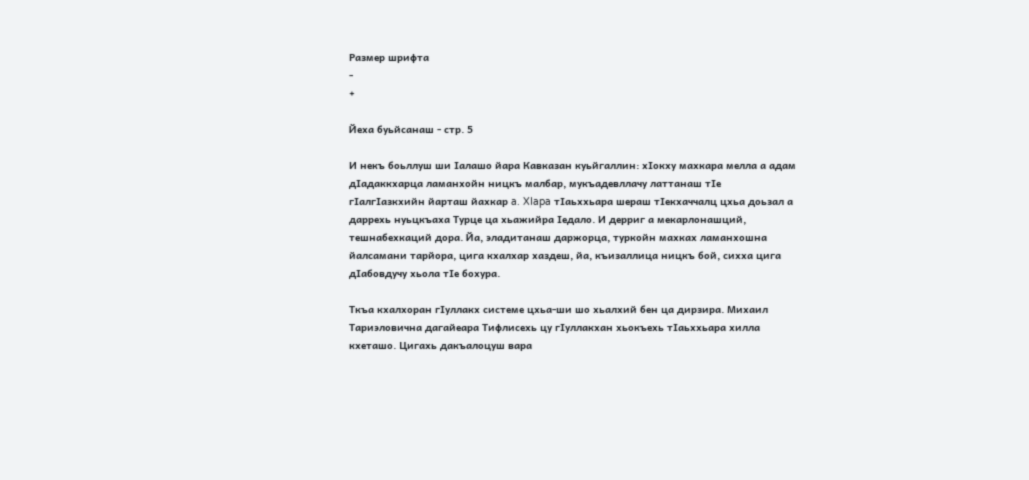Размер шрифта
-
+

Йеха буьйсанаш - стр. 5

И некъ боьллуш ши Iалашо йара Кавказан куьйгаллин: хIокху махкара мелла а адам дIадаккхарца ламанхойн ницкъ малбар, мукъадевллачу латтанаш тIе гIалгIазкхийн йарташ йахкар a. XIapa тIаьххьара шераш тIекхаччалц цхьа доьзал а даррехь нуьцкъаха Турце ца хьажийра Iедало. И дерриг а мекарлонашций, тешнабехкаций дора. Йа, эладитанаш даржорца, туркойн махках ламанхошна йалсамани тарйора, цига кхалхар хаздеш, йа, къизаллица ницкъ бой, сихха цига дIабовдучу хьола тIе бохура.

Ткъа кхалхоран гIуллакх системе цхьа-ши шо хьалхий бен ца дирзира. Михаил Тариэловична дагайеара Тифлисехь цу гIуллакхан хьокъехь тIаьххьара хилла кхеташо. Цигахь дакъалоцуш вара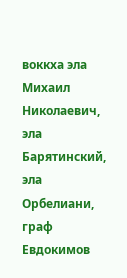воккха эла Михаил Николаевич, эла Барятинский, эла Орбелиани, граф Евдокимов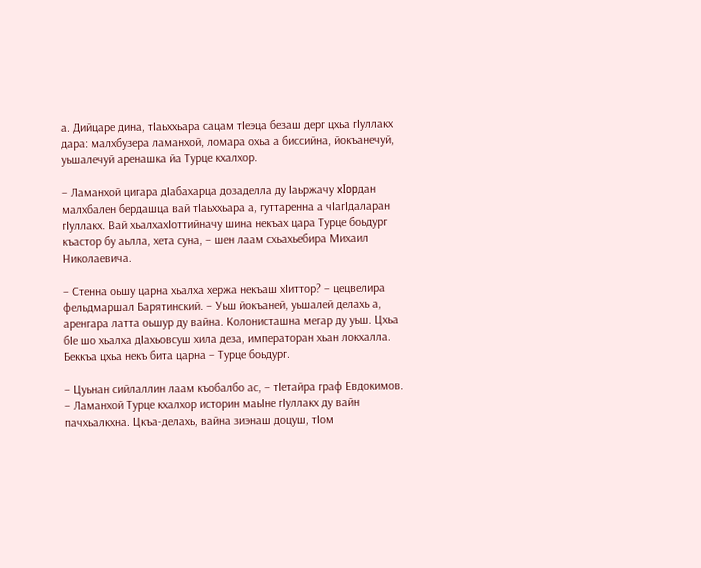а. Дийцаре дина, тIаьххьара сацам тIеэца безаш дерг цхьа гIуллакх дара: малхбузера ламанхой, ломара охьа а биссийна, йокъанечуй, уьшалечуй аренашка йа Турце кхалхор.

– Ламанхой цигара дIабахарца дозаделла ду Iаьржачу xIopдан малхбален бердашца вай тIаьххьара а, гуттаренна а чIагIдаларан гIуллакх. Вай хьалхахIоттийначу шина некъах цара Турце боьдург къастор бу аьлла, хета суна, – шен лаам схьахьебира Михаил Николаевича.

– Стенна оьшу царна хьалха хержа некъаш хIиттор? – цецвелира фельдмаршал Барятинский. – Уьш йокъаней, уьшалей делахь а, аренгара латта оьшур ду вайна. Колонисташна мегар ду уьш. Цхьа бIе шо хьалха дIахьовсуш хила деза, императоран хьан локхалла. Беккъа цхьа некъ бита царна – Турце боьдург.

– Цуьнан сийлаллин лаам къобалбо ас, – тIетайра граф Евдокимов. – Ламанхой Турце кхалхор историн маьIне гIуллакх ду вайн пачхьалкхна. Цкъа-делахь, вайна зиэнаш доцуш, тIом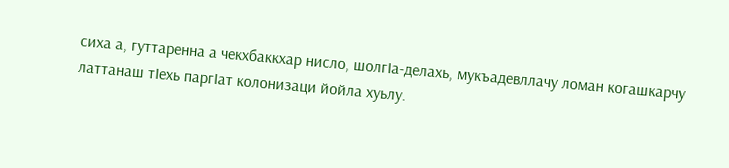сиха а, гуттаренна а чекхбаккхар нисло, шолгIа-делахь, мукъадевллачу ломан когашкарчу латтанаш тIехь паргIат колонизаци йойла хуьлу.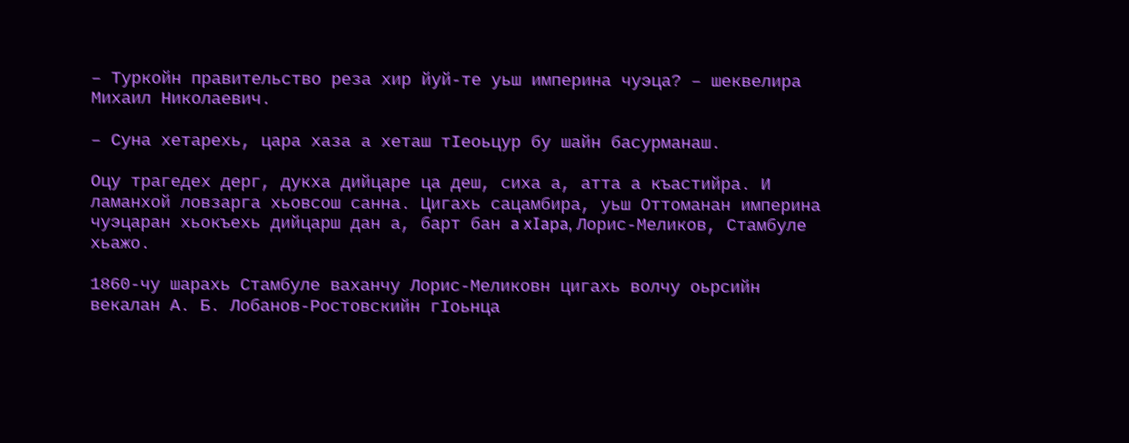– Туркойн правительство реза хир йуй-те уьш империна чуэца? – шеквелира Михаил Николаевич.

– Суна хетарехь, цара хаза а хеташ тIеоьцур бу шайн басурманаш.

Оцу трагедех дерг, дукха дийцаре ца деш, сиха а, атта а къастийра. И ламанхой ловзарга хьовсош санна. Цигахь сацамбира, уьш Оттоманан империна чуэцаран хьокъехь дийцарш дан а, барт бан a xIapa, Лорис-Меликов, Стамбуле хьажо.

1860-чу шарахь Стамбуле ваханчу Лорис-Меликовн цигахь волчу оьрсийн векалан А. Б. Лобанов-Ростовскийн гIоьнца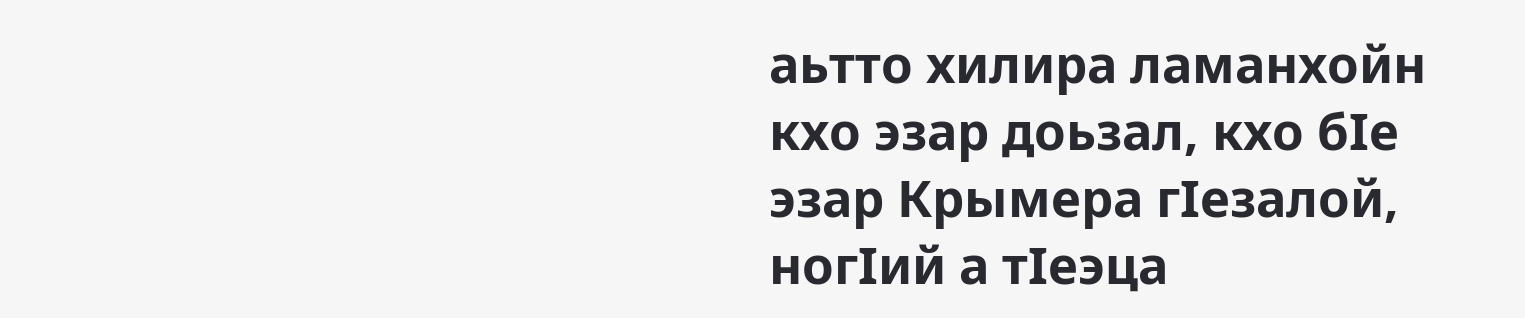аьтто хилира ламанхойн кхо эзар доьзал, кхо бIе эзар Крымера гIезалой, ногIий а тIеэца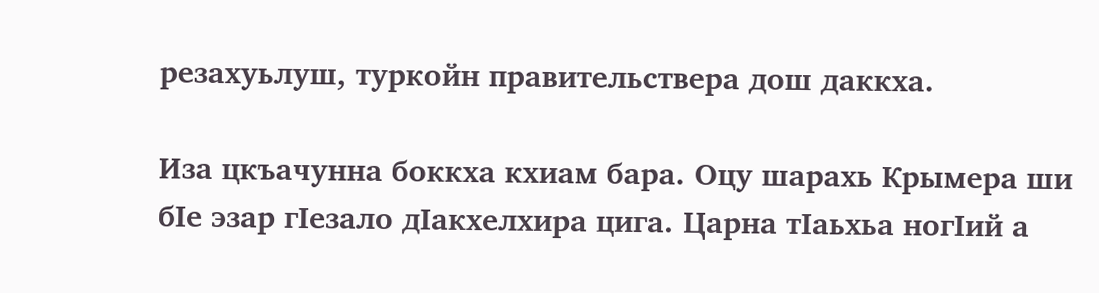резахуьлуш, туркойн правительствера дош даккха.

Иза цкъачунна боккха кхиам бара. Оцу шарахь Крымера ши бIе эзар гIезало дIакхелхира цига. Царна тIаьхьа ногIий а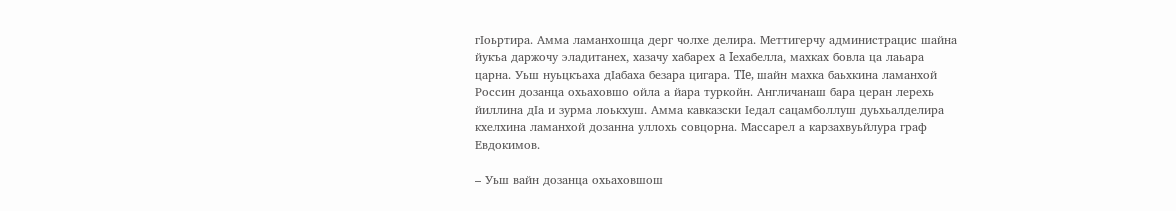гIоьртира. Амма ламанхошца дерг чолхе делира. Меттигерчу администрацис шайна йукъа даржочу эладитанех, хазачу хабарех a Iехабелла, махках бовла ца лаьара царна. Уьш нуьцкъаха дIабаха безара цигара. TIe, шайн махка баьхкина ламанхой Россин дозанца охьаховшо ойла а йара туркойн. Англичанаш бара церан лерехь йиллина дIа и зурма лоькхуш. Амма кавказски Iедал сацамболлуш дуьхьалделира кхелхина ламанхой дозанна уллохь совцорна. Массарел а карзахвуьйлура граф Евдокимов.

– Уьш вайн дозанца охьаховшош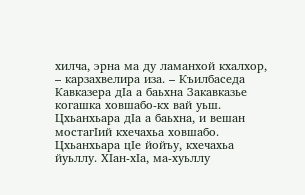хилча, эрна ма ду ламанхой кхалхор, – карзахвелира иза. – Къилбаседа Кавказера дIа а баьхна Закавказье когашка ховшабо-кх вай уьш. Цхьанхьара дIа а баьхна, и вешан мостагIий кхечахьа ховшабо. Цхьанхьара цIе йойъу, кхечахьа йуьллу. ХIан-хIа, ма-хуьллу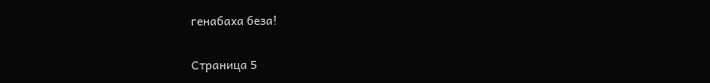генабаха беза!

Страница 5